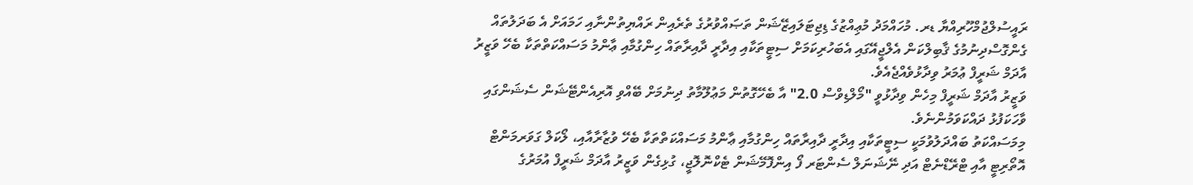ރައީސުލްޖުމްހޫރިއްޔާ ޑރ. މުހައްމަދު މުޢިއްޒުގެ ޑިޖިޓަލައިޒޭޝަން ތަޞައްވުރުގެ ތެރެއިން ރައްޔިތުންނާއި ހަމައަށް އެ ބަދަލުތައް ގެންގޮސްދިނުމުގެ ޤާބިލްކަން އެލްޖީއޭގައި އެބަހުރިކަމަށް ސިޓީތަކާއި އިދާރީ ދާއިރާތައް ހިންގުމާއި ޢާންމު މަސައްކަތްތަކާ ބެހޭ ވަޒީރު އާދަމް ޝަރީފް ޢުމަރު ވިދާޅުވެއްޖެއެވެ.
ވަޒީރު އާދަމް ޝަރީފް މިހެން ވިދާޅުވީ "މޯލްޑިވްސް 2.0" އާ ބެހޭގޮތުން މަޢުލޫމާތު ދިނުމަށް ބޭއްވި އޮރިއެންޓޭޝަން ސެޝަންގައި ވާހަކަފުޅު ދައްކަވަމުންނެވެ.
މިމަސައްކަތު ބައްދަލުވުމަކީ ސިޓީތަކާއި އިދާރީ ދާއިރާތައް ހިންގުމާއި ޢާންމު މަސައްކަތްތަކާ ބެހޭ ވުޒާރާއާއި، ލޯކަލް ގަވަރމަންޓް އޮތޯރިޓީ އާއި ޓްރޭޑްނެޓް އަދި ނޭޝަނަލް ސެންޓަރ ފޯ އިންފޮމޭޝަން ޓެކްނޮލޮޖީ، ގުޅިގެން ވަޒީރު އާދަމް ޝަރީފް އުމަރުގެ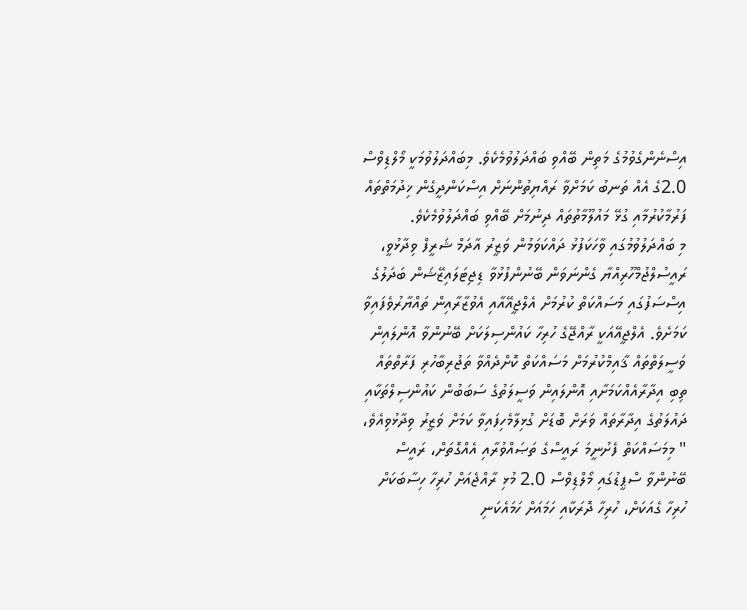އިސްނެންގެވުމުގެ މަތިން ބޭއްވި ބައްދަލުވުމެކެވެ. މިބައްދަލުވުމަކީ މޯލްޑިވްސް 2.0ގެ އެއް ތަނބު ކަމަށްވާ ރައްޔިތުންނަށް އިސްކަންދީގެން ޚިދުމަތްތައް ފަރުމާކުރުމާއި ގުޅޭ މައުލޫމާތުތައް ދިނުމަށް ބޭއްވި ބައްދަލުވުމެކެވެ.
މި ބައްދަލުވުމުގައި ވާހަކަފުޅު ދައްކަވަމުން ވަޒީރު އާދަމް ޝަރީފް ވިދާޅުވީ، ރައީސުލްޖުމްހޫރިއްޔާ ގެންނަވަން ބޭނުންފުޅުވާ ޑިޖިޓަލައިޒޭޝަން ބަދަލުގެ އިސްސަފުގައި މަސައްކަތް ކުރުމަށް އެލްޖީއޭއާއި އެވުޒާރާއިން ތައްޔާރުވެފައިވާ ކަމަށެވެ. އެލްޖީއޭއަކީ ރާއްޖޭގެ ހުރިހާ ކައުންސިލަކަށް ބޭނުންވާ އޮންލައިން ވަސީލަތްތައް ޤާއިމްކުރުމަށް މަސައްކަތް ކޮށްދެއްވާ ތަޖުރިބާހުރި ފަރާތްތައް ތިބި އިދާރާއެއްކަމަށާއި އޮންލައިން ވަސީލަތުގެ ސަބަބުން ކައުންސިލްތަކާއި ދައުލަތުގެ އިދާރާތައް ވަރަށް ބޮޑަށް ގުޅިލާމެހިފައިވާ ކަމަށް ވަޒީރު ވިދާޅުވިއެވެ،
" މިމަސައްކަތް ފެށުނީމަ ރައީސްގެ ތަޞައްވުރާއި އެއްގޮތަށް، ރައީސް ބޭނުންވާ ސްޕީޑުގައި މޯލްޑިވްސް 2.0 މުޅި ރާއްޖެއަށް ހުރިހާ ހިސާބަކަށް ހުރިހާ ގެއަކަށް، ހުރިހާ ދޮރަކާއި ހަމައަށް ހަމައެކަނި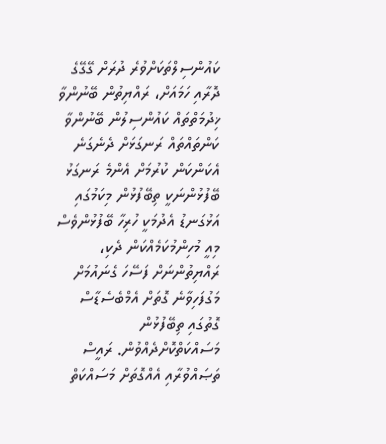ކައުންސިލްތަކަށްވުރެ ދުރަށް ގޭގޭގެ ދޮރާއި ހަމައަށް، ރައްޔިތުން ބޭނުންވާ ޚިދުމަތްތައް ކައުންސިލުން ބޭނުންވާ ކަންތައްތައް ރަނގަޅަށް ދެނެގަނެ އެކަންކަން ކުރުމަށް އެންމެ ރަނގަޅު ބޭފުޅުންނަކީ ތިބޭފުޅުން މިކަމުގައި އަޅުގަނޑު އެދުމަކީ ހުރިހާ ބޭފުޅުންވެސް މިއީ މުހިންމުކަމެއްކަން ދެކި، ރައްޔިތުންނަށް ފަސޭހަ ގެނައުމަށް މަގުފަހިވާނެ ގޮތަށް އެމްބެސެޑާސް ގޮތުގައި ތިބޭފުޅުން މަސައްކަތްކޮށްދެއްވުން. ރައީސް ތަޞައްވުރާއި އެއްގޮތަށް މަސައްކަތް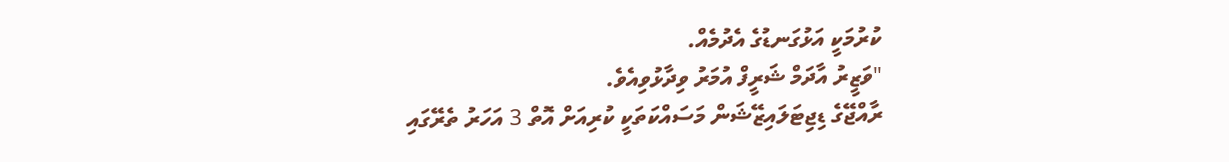ކުރުމަކީ އަޅުގަނޑުގެ އެދުމެއް.
"ވަޒީރު އާދަމް ޝަރީފް އުމަރު ވިދާޅުވިއެވެ.
ރާއްޖޭގެ ޑިޖިޓަލައިޒޭޝަން މަސައްކަތަކީ ކުރިއަށް އޮތް 3 އަހަރު ތެރޭގައި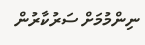ނިންމުމަށް ސަރުކާރުން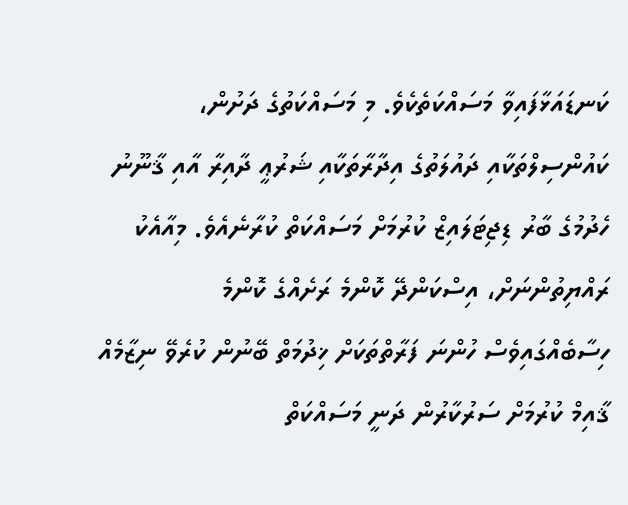ކަނޑައަޅާފައިވާ މަސައްކަތެކެވެ. މި މަސައްކަތުގެ ދަށުން، ކައުންސިލްތަކާއި ދައުލަތުގެ އިދާރާތަކާއި ޝަރުޢީ ދާއިރާ އާއި ޤާނޫނު ހެދުމުގެ ބާރު ޑިޖިޓަލައިޒް ކުރުމަށް މަސައްކަތް ކުރާނެއެވެ. މިއާއެކު ރައްޔިތުންނަށް، އިސްކަންދޭ ކޮންމެ ރަށެއްގެ ކޮންމެ ހިސާބެއްގައިވެސް ހުންނަ ފަރާތްތަކަށް ޚިދުމަތް ބޭނުން ކުރެވޭ ނިޒާމެއް ޤާއިމް ކުރުމަށް ސަރުކާރުން ދަނީ މަސައްކަތް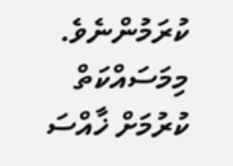ކުރަމުންނެވެ.
މިމަސައްކަތް ކުރުމަށް ޚާއްސަ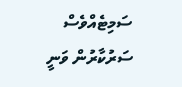ސަމިޓެއްވެސް ސަރުކާރުން ވަނީ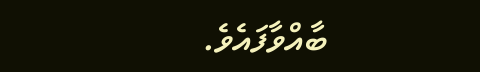ބާއްވާފައެވެ.